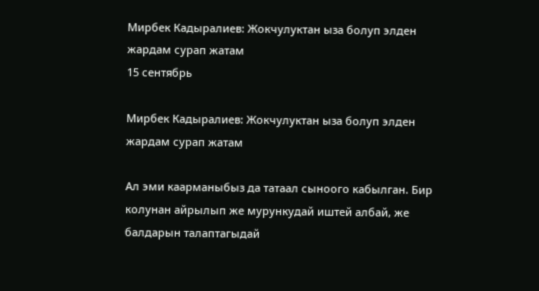Мирбек Кадыралиев: Жокчулуктан ыза болуп элден жардам сурап жатам
15 сентябрь

Мирбек Кадыралиев: Жокчулуктан ыза болуп элден жардам сурап жатам

Ал эми каарманыбыз да татаал сыноого кабылган. Бир колунан айрылып же мурункудай иштей албай, же балдарын талаптагыдай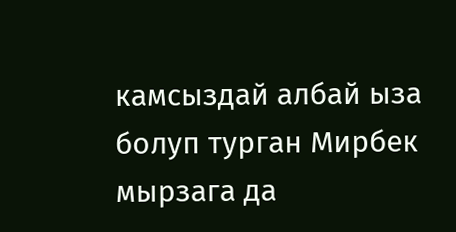камсыздай албай ыза болуп турган Мирбек мырзага да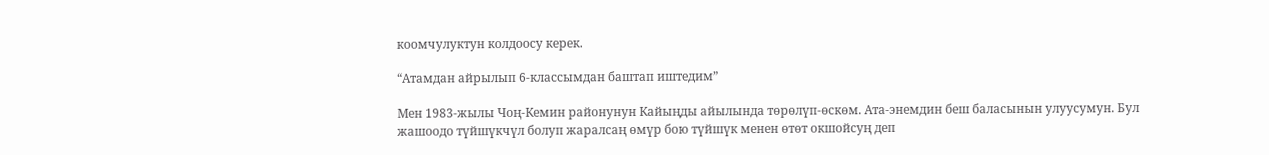коомчулуктун колдоосу керек.

“Атамдан айрылып 6-классымдан баштап иштедим”

Мен 1983-жылы Чоң-Кемин районунун Кайыңды айылында төрөлүп-өскөм. Ата-энемдин беш баласынын улуусумун. Бул жашоодо түйшүкчүл болуп жаралсаң өмүр бою түйшүк менен өтөт окшойсуң деп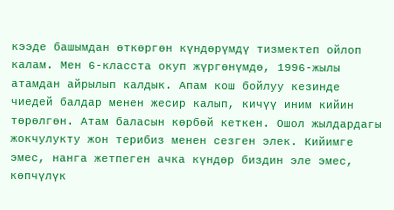кээде башымдан өткөргөн күндөрүмдү тизмектеп ойлоп калам. Мен 6-класста окуп жүргөнүмдө, 1996-жылы атамдан айрылып калдык. Апам кош бойлуу кезинде  чиедей балдар менен жесир калып, кичүү иним кийин төрөлгөн. Атам баласын көрбөй кеткен. Ошол жылдардагы жокчулукту жон терибиз менен сезген элек. Кийимге эмес, нанга жетпеген ачка күндөр биздин эле эмес, көпчүлүк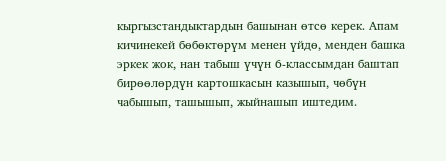кыргызстандыктардын башынан өтсө керек. Апам кичинекей бөбөктөрүм менен үйдө, менден башка эркек жок, нан табыш үчүн 6-классымдан баштап бирөөлөрдүн картошкасын казышып, чөбүн чабышып, ташышып, жыйнашып иштедим.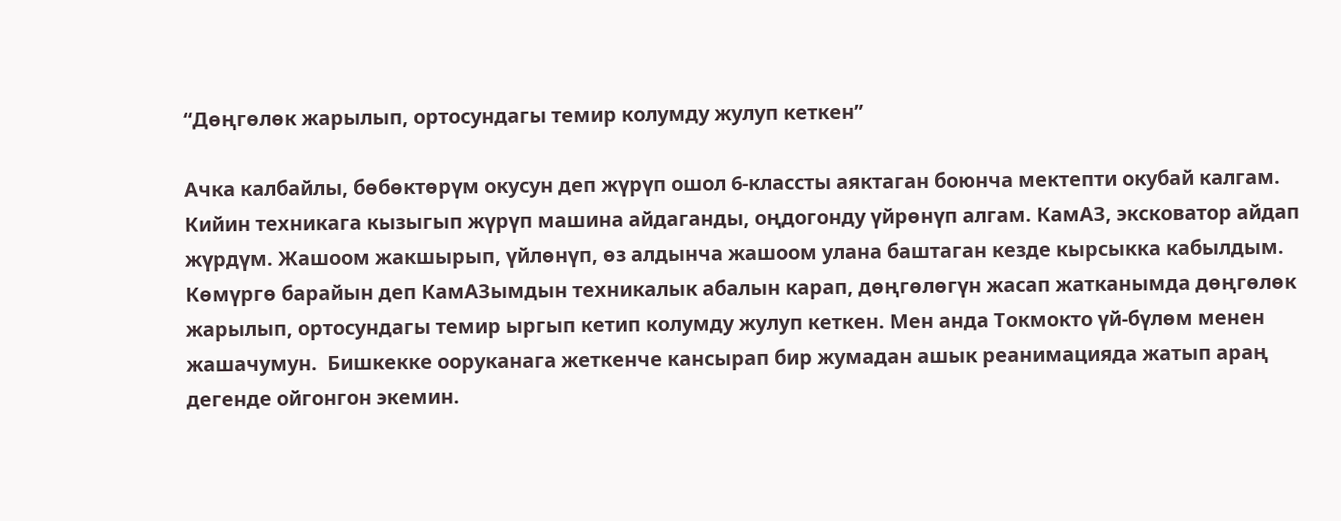“Дөңгөлөк жарылып, ортосундагы темир колумду жулуп кеткен”

Ачка калбайлы, бөбөктөрүм окусун деп жүрүп ошол 6-классты аяктаган боюнча мектепти окубай калгам. Кийин техникага кызыгып жүрүп машина айдаганды, оңдогонду үйрөнүп алгам. КамАЗ, эксковатор айдап жүрдүм. Жашоом жакшырып, үйлөнүп, өз алдынча жашоом улана баштаган кезде кырсыкка кабылдым. Көмүргө барайын деп КамАЗымдын техникалык абалын карап, дөңгөлөгүн жасап жатканымда дөңгөлөк жарылып, ортосундагы темир ыргып кетип колумду жулуп кеткен. Мен анда Токмокто үй-бүлөм менен жашачумун.  Бишкекке ооруканага жеткенче кансырап бир жумадан ашык реанимацияда жатып араң дегенде ойгонгон экемин.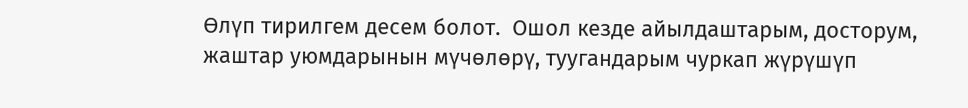Өлүп тирилгем десем болот.  Ошол кезде айылдаштарым, досторум, жаштар уюмдарынын мүчөлөрү, туугандарым чуркап жүрүшүп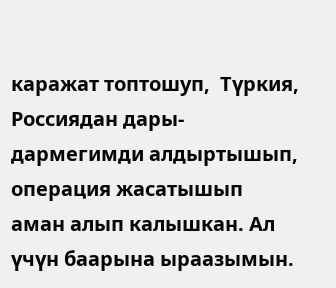каражат топтошуп,  Түркия, Россиядан дары-дармегимди алдыртышып, операция жасатышып  аман алып калышкан. Ал үчүн баарына ыраазымын.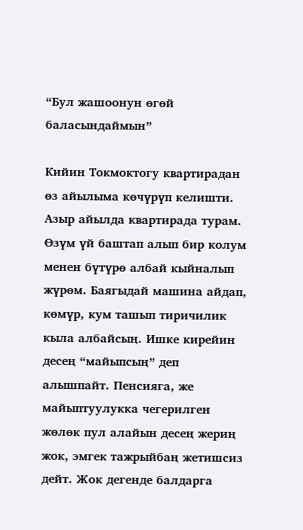“Бул жашоонун өгөй баласындаймын”

Кийин Токмоктогу квартирадан өз айылыма көчүрүп келишти. Азыр айылда квартирада турам. Өзүм үй баштап алып бир колум менен бүтүрө албай кыйналып жүрөм. Баягыдай машина айдап, көмүр, кум ташып тиричилик кыла албайсың. Ишке кирейин десең “майыпсың” деп  алышпайт. Пенсияга, же майыптуулукка чегерилген жөлөк пул алайын десең жериң жок, эмгек тажрыйбаң жетишсиз дейт. Жок дегенде балдарга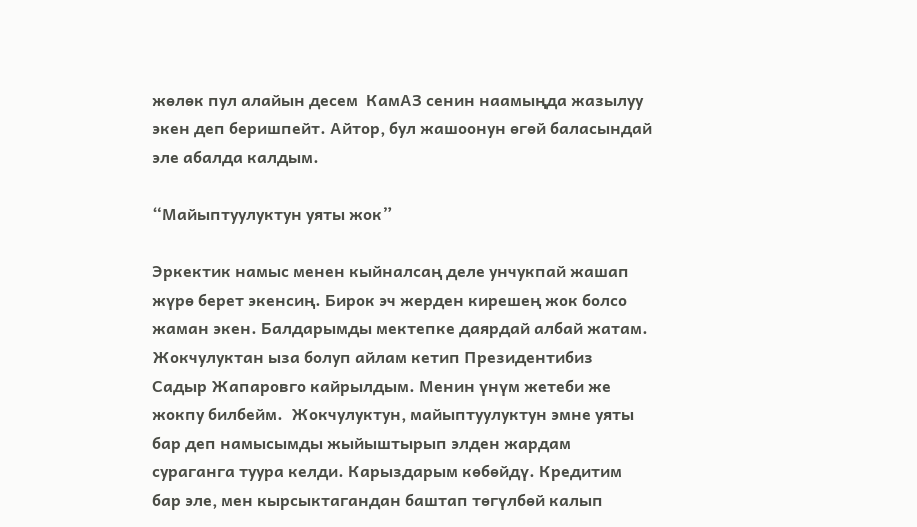жөлөк пул алайын десем  КамАЗ сенин наамыңда жазылуу экен деп беришпейт. Айтор, бул жашоонун өгөй баласындай эле абалда калдым.

“Майыптуулуктун уяты жок”

Эркектик намыс менен кыйналсаң деле унчукпай жашап жүрө берет экенсиң. Бирок эч жерден кирешең жок болсо жаман экен. Балдарымды мектепке даярдай албай жатам. Жокчулуктан ыза болуп айлам кетип Президентибиз  Садыр Жапаровго кайрылдым. Менин үнүм жетеби же жокпу билбейм.  Жокчулуктун, майыптуулуктун эмне уяты бар деп намысымды жыйыштырып элден жардам сураганга туура келди. Карыздарым көбөйдү. Кредитим бар эле, мен кырсыктагандан баштап төгүлбөй калып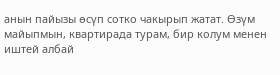анын пайызы өсүп сотко чакырып жатат. Өзүм майыпмын, квартирада турам, бир колум менен иштей албай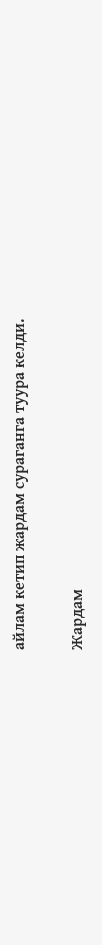айлам кетип жардам сураганга туура келди.

Жардам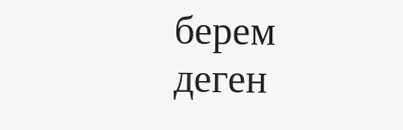берем деген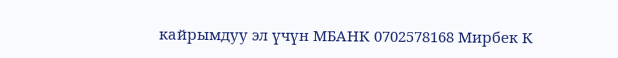кайрымдуу эл үчүн МБАНК 0702578168 Мирбек К